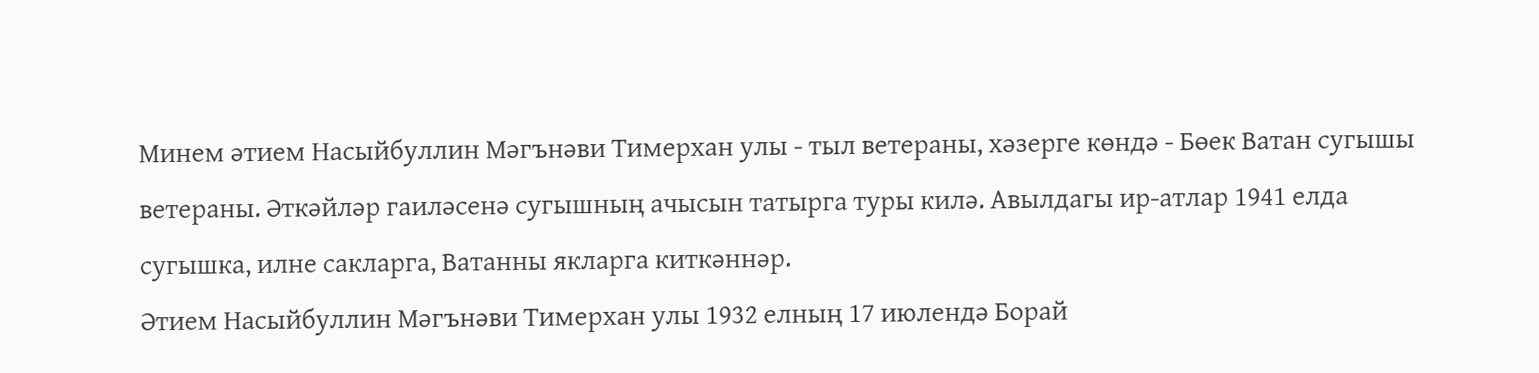Минем әтием Насыйбуллин Мәгънәви Тимерхан улы - тыл ветераны, хәзерге көндә - Бөек Ватан сугышы ветераны. Әткәйләр гаиләсенә сугышның ачысын татырга туры килә. Авылдагы ир-атлар 1941 елда сугышка, илне сакларга, Ватанны якларга киткәннәр.
Әтием Насыйбуллин Мәгънәви Тимерхан улы 1932 елның 17 июлендә Борай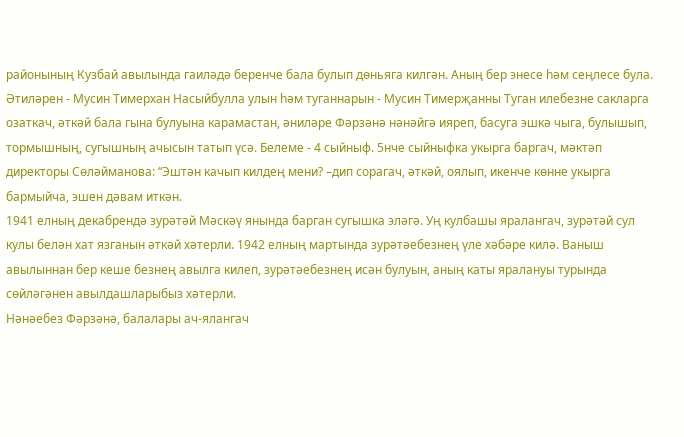районының Кузбай авылында гаиләдә беренче бала булып дөньяга килгән. Аның бер энесе һәм сеңлесе була. Әтиләрен - Мусин Тимерхан Насыйбулла улын һәм туганнарын - Мусин Тимерҗанны Туган илебезне сакларга озаткач, әткәй бала гына булуына карамастан, әниләре Фәрзәнә нәнәйгә ияреп, басуга эшкә чыга, булышып, тормышның, сугышның ачысын татып үсә. Белеме - 4 сыйныф. 5нче сыйныфка укырга баргач, мәктәп директоры Сөләйманова: “Эштән качып килдең мени? –дип сорагач, әткәй, оялып, икенче көнне укырга бармыйча, эшен дәвам иткән.
1941 елның декабрендә зурәтәй Мәскәү янында барган сугышка эләгә. Уң кулбашы яралангач, зурәтәй сул кулы белән хат язганын әткәй хәтерли. 1942 елның мартында зурәтәебезнең үле хәбәре килә. Ваныш авылыннан бер кеше безнең авылга килеп, зурәтәебезнең исән булуын, аның каты яралануы турында сөйләгәнен авылдашларыбыз хәтерли.
Нәнәебез Фәрзәнә, балалары ач-ялангач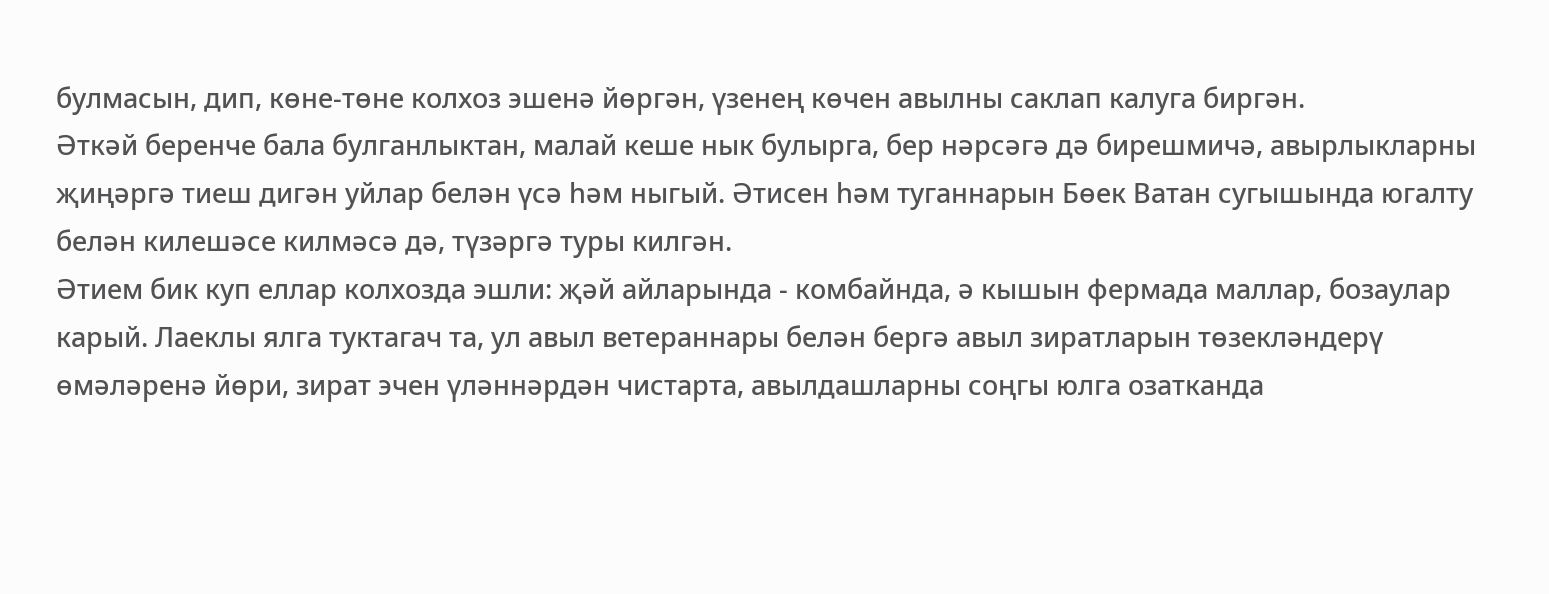булмасын, дип, көне-төне колхоз эшенә йөргән, үзенең көчен авылны саклап калуга биргән.
Әткәй беренче бала булганлыктан, малай кеше нык булырга, бер нәрсәгә дә бирешмичә, авырлыкларны җиңәргә тиеш дигән уйлар белән үсә һәм ныгый. Әтисен һәм туганнарын Бөек Ватан сугышында югалту белән килешәсе килмәсә дә, түзәргә туры килгән.
Әтием бик куп еллар колхозда эшли: җәй айларында - комбайнда, ә кышын фермада маллар, бозаулар карый. Лаеклы ялга туктагач та, ул авыл ветераннары белән бергә авыл зиратларын төзекләндерү өмәләренә йөри, зират эчен үләннәрдән чистарта, авылдашларны соңгы юлга озатканда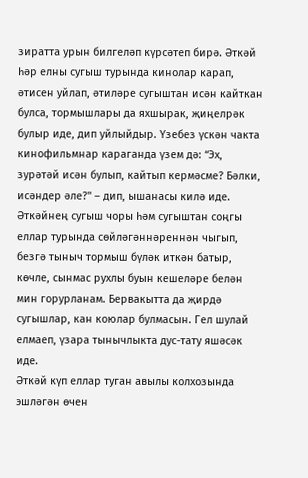зиратта урын билгеләп күрсәтеп бирә. Әткәй һәр елны сугыш турында кинолар карап, әтисен уйлап, әтиләре сугыштан исән кайткан булса, тормышлары да яхшырак, җиңелрәк булыр иде, дип уйлыйдыр. Үзебез үскән чакта кинофильмнар караганда үзем дә: “Эх, зурәтәй исән булып, кайтып кермәсме? Бәлки, исәндер әле?" – дип, ышанасы килә иде.
Әткәйнең сугыш чоры һәм сугыштан соңгы еллар турында сөйләгәннәреннән чыгып, безгә тыныч тормыш бүләк иткән батыр, көчле, сынмас рухлы буын кешеләре белән мин горурланам. Бервакытта да җирдә сугышлар, кан коюлар булмасын. Гел шулай елмаеп, үзара тынычлыкта дус-тату яшәсәк иде.
Әткәй күп еллар туган авылы колхозында эшләгән өчен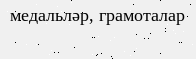медальләр, грамоталар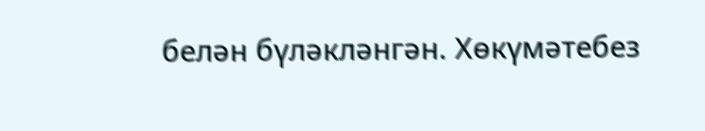белән бүләкләнгән. Хөкүмәтебез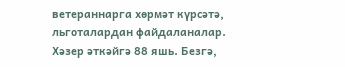ветераннарга хөрмәт күрсәтә, льготалардан файдаланалар.
Хәзер әткәйгә 88 яшь. Безгә,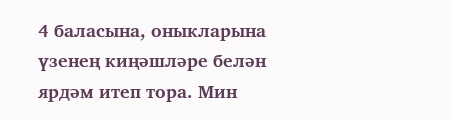4 баласына, оныкларына үзенең киңәшләре белән ярдәм итеп тора. Мин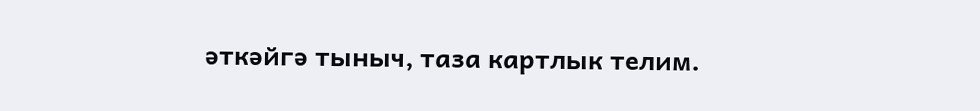әткәйгә тыныч, таза картлык телим.